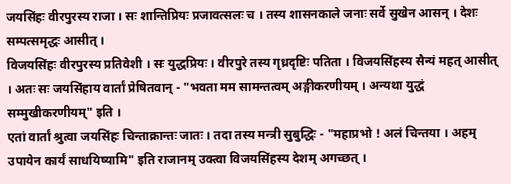जयसिंहः वीरपुरस्य राजा । सः शान्तिप्रियः प्रजावत्सलः च । तस्य शासनकाले जनाः सर्वे सुखेन आसन् । देशः सम्पत्समृद्धः आसीत् ।
विजयसिंहः वीरपुरस्य प्रतिवेशी । सः युद्धप्रियः । वीरपुरे तस्य गृध्रदृष्टिः पतिता । विजयसिंहस्य सैन्यं महत् आसीत् । अतः सः जयसिंहाय वार्तां प्रेषितवान् - "भवता मम सामन्तत्वम् अङ्गीकरणीयम् । अन्यथा युद्धं सम्मुखीकरणीयम्" इति ।
एतां वार्तां श्रुत्वा जयसिंहः चिन्ताक्रान्तः जातः । तदा तस्य मन्त्री सुबुद्धिः - "महाप्रभो ! अलं चिन्तया । अहम् उपायेन कार्यं साधयिष्यामि" इति राजानम् उक्त्वा विजयसिंहस्य देशम् अगच्छत् ।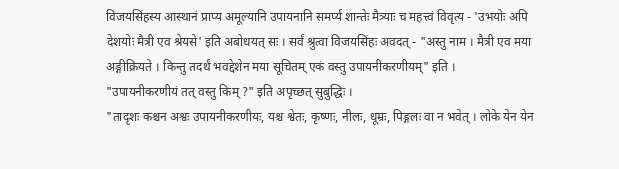विजयसिंहस्य आस्थानं प्राप्य अमूल्यानि उपायनानि समर्प्य शान्तेः मैत्र्याः च महत्त्वं विवृत्य - 'उभयोः अपि देशयोः मैत्री एव श्रेयसे' इति अबोधयत् सः । सर्वं श्रुत्वा विजयसिंहः अवदत् - "अस्तु नाम । मैत्री एव मया अङ्गीक्रियते । किन्तु तदर्थं भवद्देशेन मया सूचितम् एकं वस्तु उपायनीकरणीयम्" इति ।
"उपायनीकरणीयं तत् वस्तु किम् ?" इति अपृच्छत् सुबुद्धिः ।
"तादृशः कश्चन अश्वः उपायनीकरणीयः, यश्च श्वेतः, कृष्णः, नीलः, धूम्रः, पिङ्गलः वा न भवेत् । लोके येन येन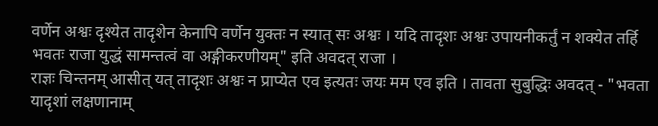वर्णेन अश्वः दृश्येत तादृशेन केनापि वर्णेन युक्तः न स्यात् सः अश्वः । यदि तादृशः अश्वः उपायनीकर्तुं न शक्येत तर्हि भवतः राजा युद्धं सामन्तत्वं वा अङ्गीकरणीयम्" इति अवदत् राजा ।
राज्ञः चिन्तनम् आसीत् यत् तादृशः अश्वः न प्राप्येत एव इत्यतः जयः मम एव इति । तावता सुबुद्धिः अवदत् - "भवता यादृशां लक्षणानाम्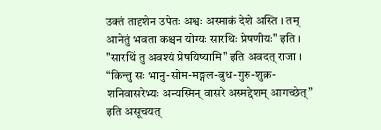उक्तं तादृशेन उपेतः अश्वः अस्माकं देशे अस्ति । तम् आनेतुं भवता कश्चन योग्यः सारथिः प्रेषणीयः" इति ।
"सारथिं तु अवश्यं प्रेषयिष्यामि" इति अवदत् राजा । “किन्तु सः भानु-सोम-मङ्गल-बुध-गुरु-शुक्र-शनिवासरेभ्यः अन्यस्मिन् वासरे अस्मद्देशम् आगच्छेत्” इति असूचयत्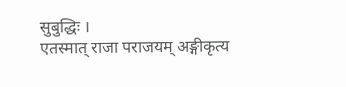सुबुद्धिः ।
एतस्मात् राजा पराजयम् अङ्गीकृत्य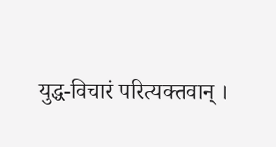युद्ध-विचारं परित्यक्तवान् ।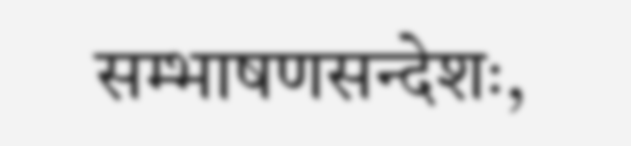सम्भाषणसन्देशः,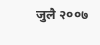जुलै २००७